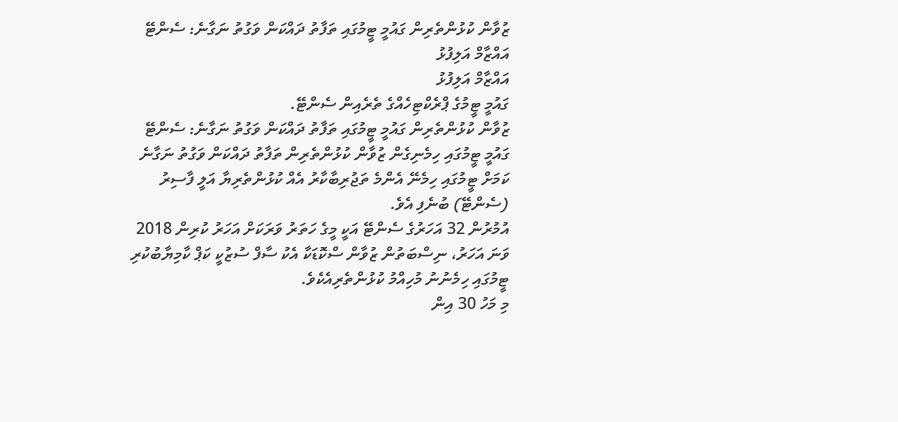ޒުވާން ކުޅުންތެރިން ގައުމީ ޓީމުގައި ތަފާތު ދައްކަން ވަގުތު ނަގާނެ: ސެންޓޭ
އައްޒާމް އަލިފުޅު
އައްޒާމް އަލިފުޅު
ގައުމީ ޓީމުގެ ޕްރެކްޓިހެއްގެ ތެރެއިން ސެންޓޭ.
ޒުވާން ކުޅުންތެރިން ގައުމީ ޓީމުގައި ތަފާތު ދައްކަން ވަގުތު ނަގާނެ: ސެންޓޭ
ގައުމީ ޓީމުގައި ހިމެނިގެން ޒުވާން ކުޅުންތެރިން ތަފާތު ދައްކަން ވަގުތު ނަގާނެ ކަމަށް ޓީމުގައި ހިމެނޭ އެންމެ ތަޖުރިބާކާރު އެއް ކުޅުންތެރިޔާ އަލީ ފާސިރު (ސެންޓޭ) ބުނެފި އެވެ.
އުމުރުން 32 އަހަރުގެ ސެންޓޭ އަކީ މީގެ ހަތަރު ވަރަކަށް އަހަރު ކުރިން 2018 ވަނަ އަހަރު، ނިސްބަތުން ޒުވާން ސްކޮޑަކާ އެކު ސާފް ސުޒުކީ ކަޕް ކާމިޔާބުކުރި ޓީމުގައި ހިމެނުނު މުހިއްމު ކުޅުންތެރިއެކެވެ.
މި މަހު 30 އިން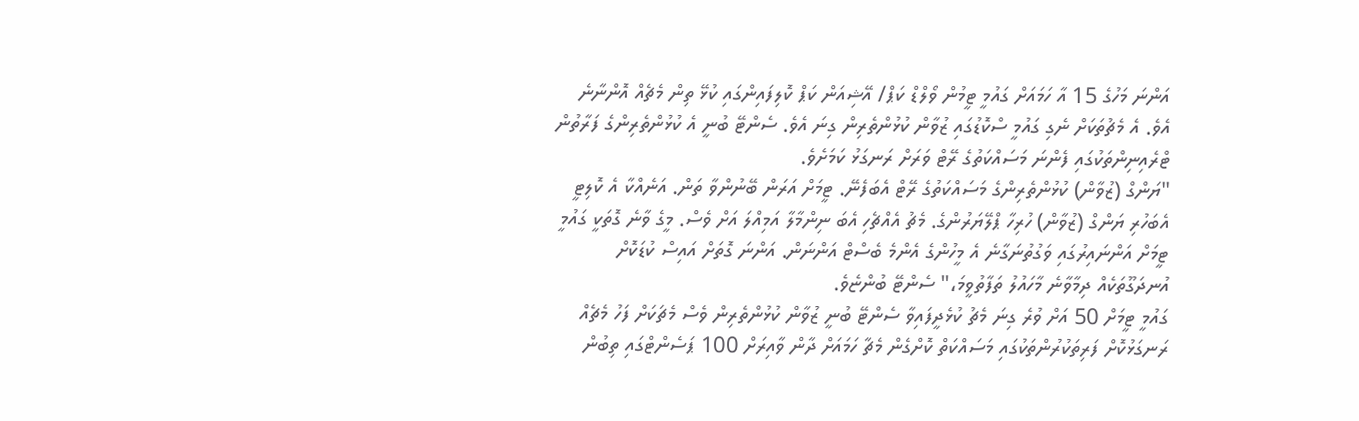އަންނަ މަހުގެ 15 އާ ހަމައަށް ގައުމީ ޓީމުން ވޯލްޑް ކަޕް/ އޭޝިއަން ކަޕް ކޮލިފައިންގައި ކުޅޭ ތިން މެޗެއް އޮންނާނެ އެވެ. އެ މެޗުތަކަށް ނެގި ގައުމީ ސްކޮޑުގައި ޒުވާން ކުޅުންތެރިން ގިނަ އެވެ. ސެންޓޭ ބުނީ އެ ކުޅުންތެރިންގެ ފަރާތުން ޓްރެއިނިންތަކުގައި ފެންނަ މަސައްކަތުގެ ރޭޓް ވަރަށް ރަނގަޅު ކަމަށެވެ.
"ޔަންގް (ޒުވާން) ކުޅުންތެރިންގެ މަސައްކަތުގެ ރޭޓް އެބަފެނޭ. ޓީމަށް އަރަން ބޭނުންވާ ތަން. އަނެއްކާ އެ ކޮލިޓީ އެބަހުރި ޔަންގް (ޒުވާން) ހުރިހާ ޕްލޭޔަރުންގެ. މެޗު އެއްޗެހި އެބަ ނިންމާލާ އަމިއްލަ އަށް ވެސް. މީގެ ވާނެ ގޮތަކީ ގައުމީ ޓީމަށް އަންނައިރުގައި ވަގުތުނަގާނެ އެ މީހުންގެ އެންމެ ބެސްޓް އަންނަން. އަންނަ ގޮތަށް އައިސް ކުޑަކޮށް އުނދަގޫތަކެއް ދިމާވާނެ މާހައުލު ތަފާތުވީމަ،" ސެންޓޭ ބުންޏެވެ.
ގައުމީ ޓީމަށް 50 އަށް ވުރެ ގިނަ މެޗު ކުޅެދީފައިވާ ސެންޓޭ ބުނީ ޒުވާން ކުޅުންތެރިން ވެސް މެޗަކަށް ފަހު މެޗެއް ރަނގަޅުކޮށް ފަރިތަކުރުންތަކުގައި މަސައްކަތް ކޮށްގެން މެޗާ ހަމައަށް ދާން ވާއިރަށް 100 ޕަސެންޓްގައި ތިބުން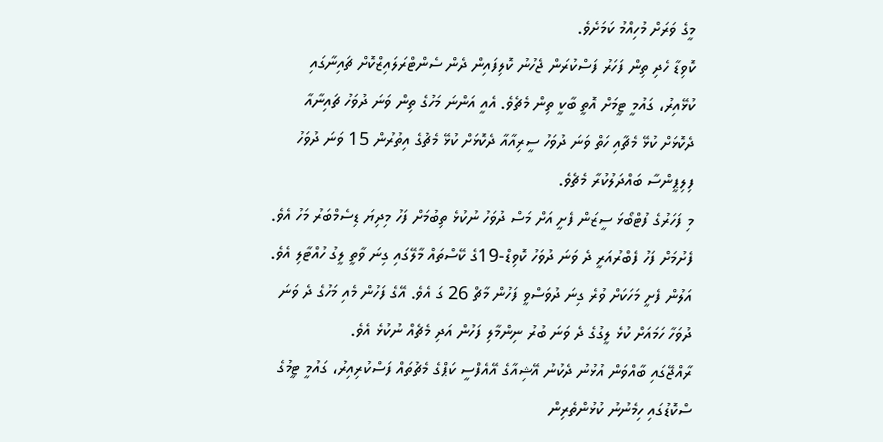މީގެ ވަރަށް މުހިއްމު ކަމަށެވެ.
ކޮވިޑާ ހެދި ތިން ފަހަރު ފަސްކުރަން ޖެހުނު ކޮލިފައިން ދެން ސެންޓްރަލައިޒްކޮށް ޗައިނާގައި ކުޅޭއިރު، ގައުމީ ޓީމަށް އޮތީ ބާކީ ތިން މެޗެވެ. އެއީ އަންނަ މަހުގެ ތިން ވަނަ ދުވަހު ޗައިނާއާ ދެކޮޅަށް ކުޅޭ މެޗާއި ހަތް ވަނަ ދުވަހު ސީރިއާއާ ދެކޮޅަށް ކުޅޭ މެޗުގެ އިތުރުން 15 ވަނަ ދުވަހު ފިލިޕީންސާ ބައްދަލުކުރާ މެޗެވެ.
މި ފަހަރުގެ ފުޓްބޯޅަ ސީޒަން ފެށީ އަށް މަސް ދުވަހު ނުކުޅެ ތިބުމަށް ފަހު މިދިޔަ ޑިސެމްބަރު މަހު އެވެ. ފެށުމަށް ފަހު ފެބްރުއަރީ ދެ ވަނަ ދުވަހު ކޮވިޑް-19ގެ ކޭސްތައް މާލޭގައި ގިނަ ވާތީ ލީގު ހުއްޓާލި އެވެ. އަލުން ފެށީ މަހަކަށް ވުރެ ގިނަ ދުވަސްވީ ފަހުން މާޗް 26 ގަ އެވެ. އޭގެ ފަހުން މެއި މަހުގެ ދެ ވަނަ ދުވަހާ ހަމައަށް ކުޅެ ލީގުގެ ދެ ވަނަ ބުރު ނިންމާލި ފަހުން އަދި މެޗެއް ނުކުޅެ އެވެ.
ރާއްޖޭގައި ބާއްވަން އުޅުނު ދެކުނު އޭޝިއާގެ އޭއެފްސީ ކަޕްގެ މެޗުތައް ފަސްކުރިއިރު، ގައުމީ ޓީމުގެ ސްކޮޑުގައި ހިމެނުނު ކުޅުންތެރިން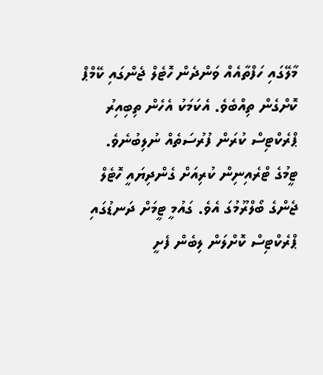މާލޭގައި ހަފްތާއެއް ވަންދެން ހޮޓެލް ޖެންގައި ކޭމްޕް ކޮށްގެން ތިއްބެވެ. އެކަމަކު އެހެން ތިބިއިރު ޕްރެކްޓިސް ކުރަން ފުރުސަތެއް ނުލިބުނެވެ. ޓީމުގެ ޓްރެއިނިން ކުރިއަށް ގެންދިޔައީ ހޮޓެލް ޖެންގެ ބޯލްރޫމުގަ އެވެ. ގައުމީ ޓީމަށް ދަނޑުގައި ޕްރެކްޓިސް ކޮށްލަން ލިބެން ފެށީ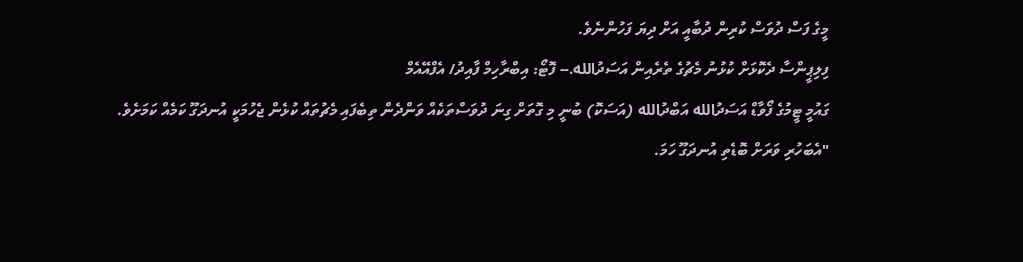މީގެ ފަސް ދުވަސް ކުރިން ދުބާއީ އަށް ދިޔަ ފަހުންނެވެ.
ފިލިޕީންސާ ދެކޮޅަށް ކުޅުނު މެޗުގެ ތެރެއިން އަސަދުالله.-- ފޮޓޯ: އިބްރާހިމް ފާއިދު/ އެފްއޭއެމް
ގައުމީ ޓީމުގެ ފޯވާޑް އަސަދުالله އަބްދުالله (އަސަކޮ) ބުނީ މި ގޮތަށް ގިނަ ދުވަސްތަކެއް ވަންދެން ތިބެފައި މެޗުތައް ކުޅެން ޖެހުމަކީ އުނދަގޫ ކަމެއް ކަމަށެވެ.
"އެބަހުރި ވަރަށް ބޮޑެތި އުނދަގޫ ހަމަ.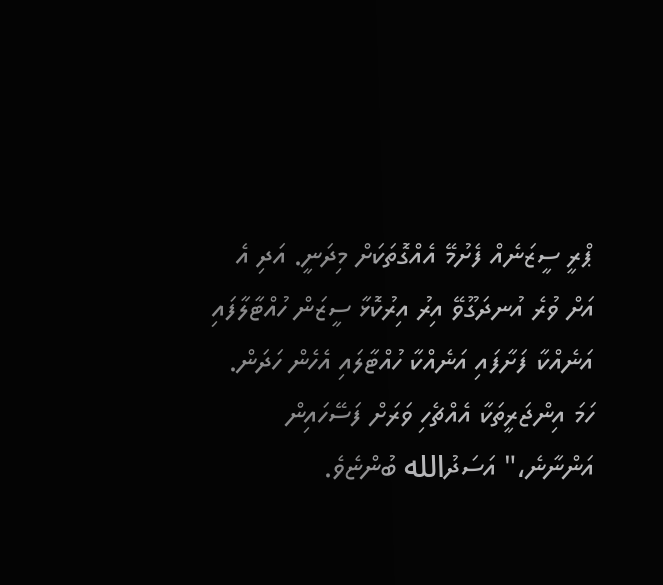ޕްރީ ސީޒަނެއް ފެށުމޭ އެއްގޮތަކަށް މިދަނީ. އަދި އެ އަށް ވުރެ އުނދަގޫވޭ އިރު އިރުކޮޅާ ސީޒަން ހުއްޓާލާފައި އަނެއްކާ ފަށާފައި އަނެއްކާ ހުއްޓާލައި އެހެން ހަދަން. ހަމަ އިންޖަރީތަކާ އެއްޗެހި ވަރަށް ފަސޭހައިން އަންނާނެ،" އަސަދުالله ބުންޏެވެ.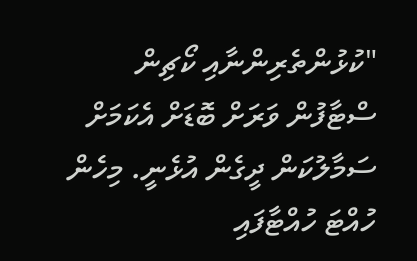"ކުޅުންތެރިންނާއި ކޯޗިން ސްޓާފުން ވަރަށް ބޮޑަށް އެކަމަށް ސަމާލުކަން ދީގެން އުޅެނީ. މިހެން ހުއްޓަ ހުއްޓާފައި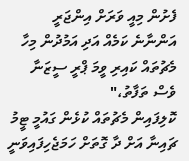ފެށުން މިއީ ވަރަށް އިންޖަރީ އަންނާނެ ކަމެއް އަދި އަމުދުން މިހާ މެޗުތައް ކައިރި ވީމަ ޕްރީ ސީޒަނާ ވެސް ތަފާތު،"
ކޮލިފައިން މެޗުތައް ކުޅެން ގައުމީ ޓީމު ޗައިނާ އަށް ދާ ގޮތަށް ހަމަޖެހިފައިވަނީ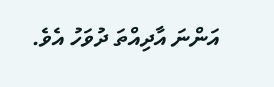އަންނަ އާދިއްތަ ދުވަހު އެވެ.